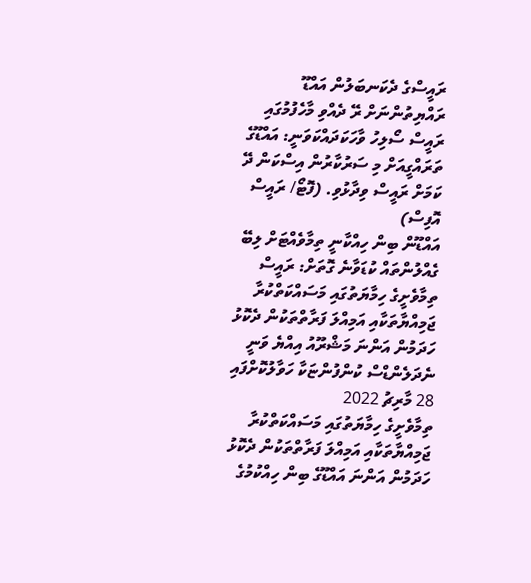ރައީސްގެ ދެކަނބަލުން އައްޑޫ ރައްޔިތުންނަށް ރޭ ދެއްވި މާހެފުމުގައި ރައީސް ސޯލިހު ވާހަކަދައްކަވަނީ: އައްޑޫގެ ތަރައްގީއަށް މި ސަރުކާރުން އިސްކަން ދޭ ކަމަށް ރައީސް ވިދާޅުވި. (ފޮޓޯ/ ރައީސް އޮފިސް)
އައްޑޫން ބިން ހިއްކާނީ ތިމާވެއްޓަށް ލިބޭ ގެއްލުންތައް ކުޑަވާނެ ގޮތަށް: ރައީސް
ތިމާވެށީގެ ހިމާޔަތުގައި މަސައްކަތްކުރާ ޖަމިއްޔާތަކާއި އަމިއްލަ ފަރާތްތަކުން ދެކޮޅު ހަދަމުން އަންނަ މަޝްރޫއު އިއްޔެ ވަނީ ނެދަލެންޑްސް ކުންފުންޏަކާ ހަވާލުކޮށްފައި
28 މާރިޗު 2022
ތިމާވެށީގެ ހިމާޔަތުގައި މަސައްކަތްކުރާ ޖަމިއްޔާތަކާއި އަމިއްލަ ފަރާތްތަކުން ދެކޮޅު ހަދަމުން އަންނަ އައްޑޫގެ ބިން ހިއްކުމުގެ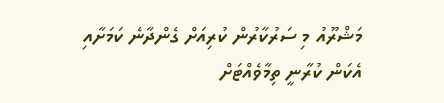މަޝްރޫއު މި ސަރުކާރުން ކުރިއަށް ގެންދާނެ ކަމަށާއި އެކަން ކުރާނީ ތިމާވެއްޓަށް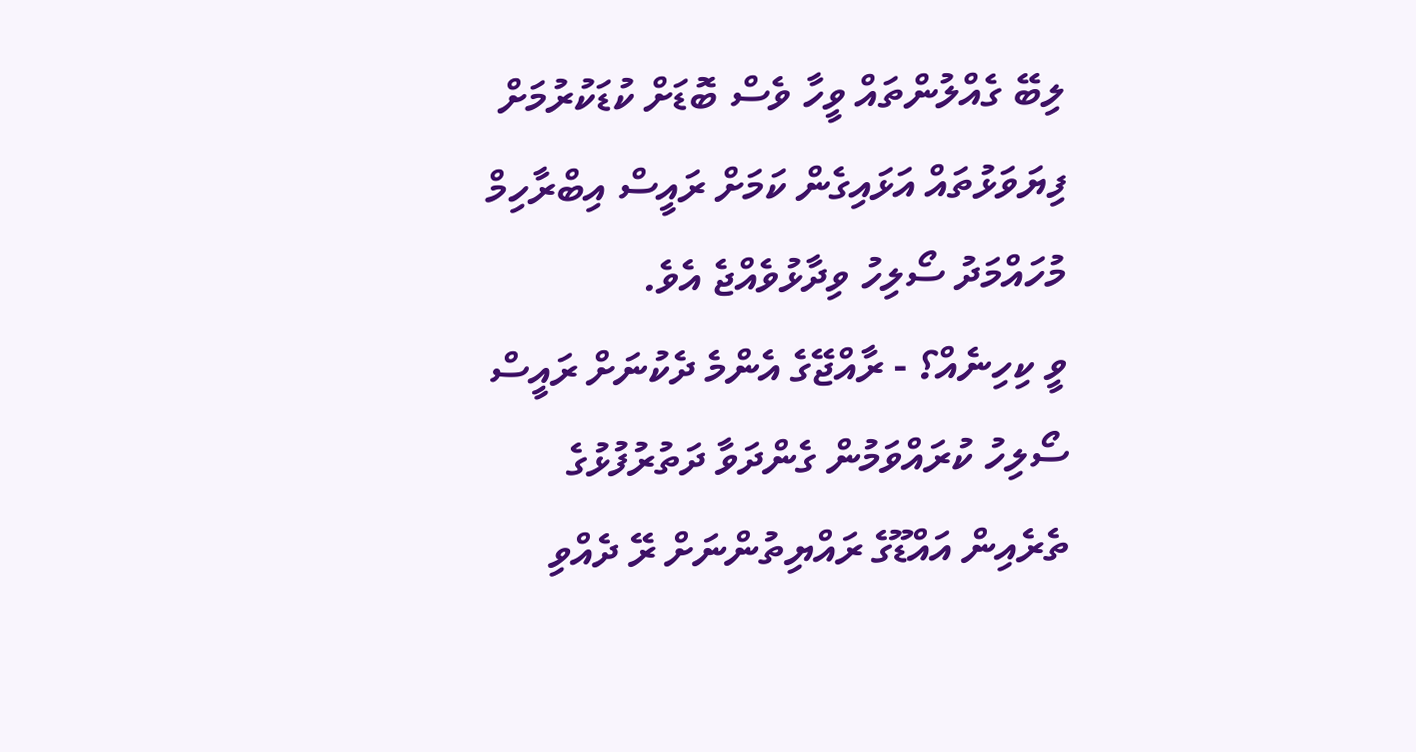ލިބޭ ގެއްލުންތައް ވީހާ ވެސް ބޮޑަށް ކުޑަކުރުމަށް ފިޔަވަޅުތައް އަޅައިގެން ކަމަށް ރައީސް އިބްރާހިމް މުހައްމަދު ސޯލިހު ވިދާޅުވެއްޖެ އެވެ.
ވީ ކިހިނެއް؟ - ރާއްޖޭގެ އެންމެ ދެކުނަށް ރައީސް ސޯލިހު ކުރައްވަމުން ގެންދަވާ ދަތުރުފުޅުގެ ތެރެއިން އައްޑޫގެ ރައްޔިތުންނަށް ރޭ ދެއްވި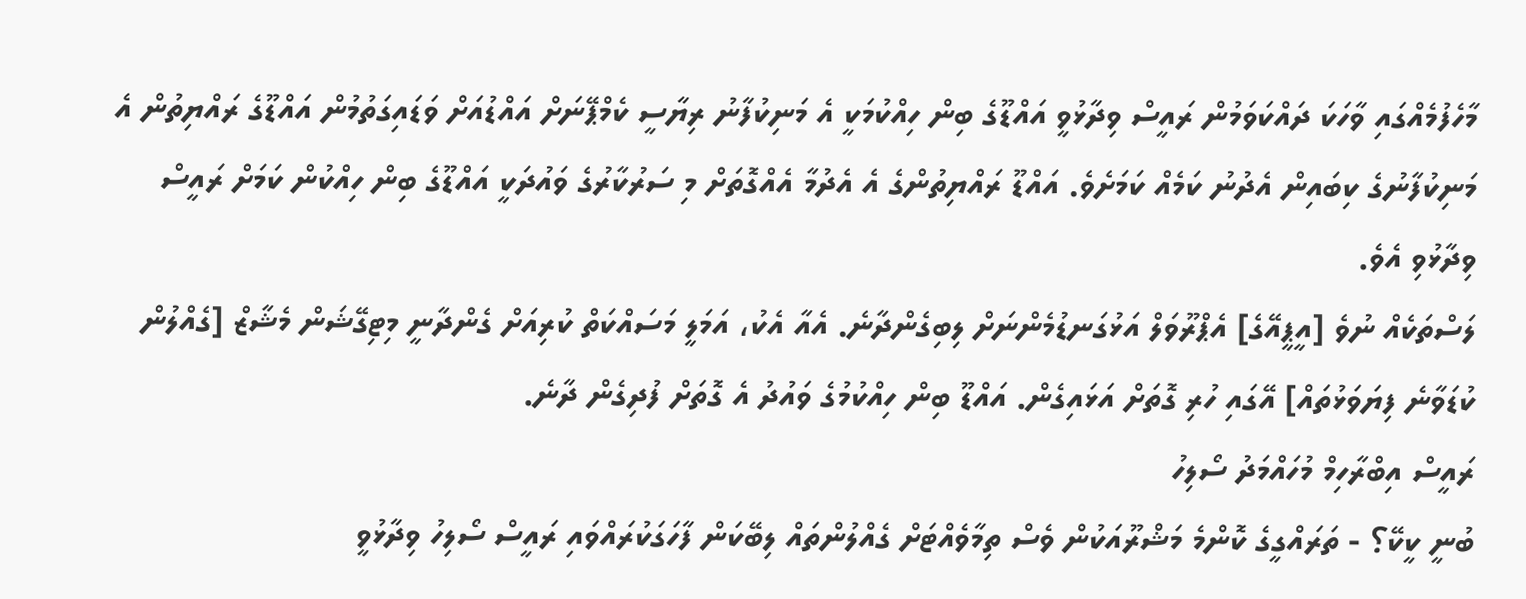މާހެފުމެއްގައި ވާހަކަ ދައްކަވަމުން ރައީސް ވިދާޅުވީ އައްޑޫގެ ބިން ހިއްކުމަކީ އެ މަނިކުފާނު ރިޔާސީ ކެމްޕޭނަށް އައްޑުއަށް ވަޑައިގަތުމުން އައްޑޫގެ ރައްޔިތުން އެ މަނިކުފާނުގެ ކިބައިން އެދުނު ކަމެއް ކަމަށެވެ. އައްޑޫ ރައްޔިތުންގެ އެ އެދުމާ އެއްގޮތަށް މި ސަރުކާރުގެ ވައުދަކީ އައްޑޫގެ ބިން ހިއްކުން ކަމަށް ރައީސް ވިދާޅުވި އެވެ.
ލަސްތަކެއް ނުވެ [އީޕީއޭގެ] އެޕްރޫވަލް އަޅުގަނޑުމެންނަށް ލިބިގެންދާނެ. އެއާ އެކު، އަމަލީ މަސައްކަތް ކުރިއަށް ގެންދާނީ މިޓިގޭޝަން މެޝާޒް [ގެއްލުން ކުޑަވާނެ ފިޔަވަޅުތައް] އޭގައި ހުރި ގޮތަށް އަޅައިގެން. އައްޑޫ ބިން ހިއްކުމުގެ ވައުދު އެ ގޮތަށް ފުދިގެން ދާނެ.
ރައީސް އިބްރާހިމް މުހައްމަދު ސޯލިހު
ބުނީ ކީކޭ؟ - ތަރައްގީގެ ކޮންމެ މަޝްރޫއަކުން ވެސް ތިމާވެއްޓަށް ގެއްލުންތައް ލިބޭކަން ފާހަގަކުރައްވައި ރައީސް ސޯލިހު ވިދާޅުވީ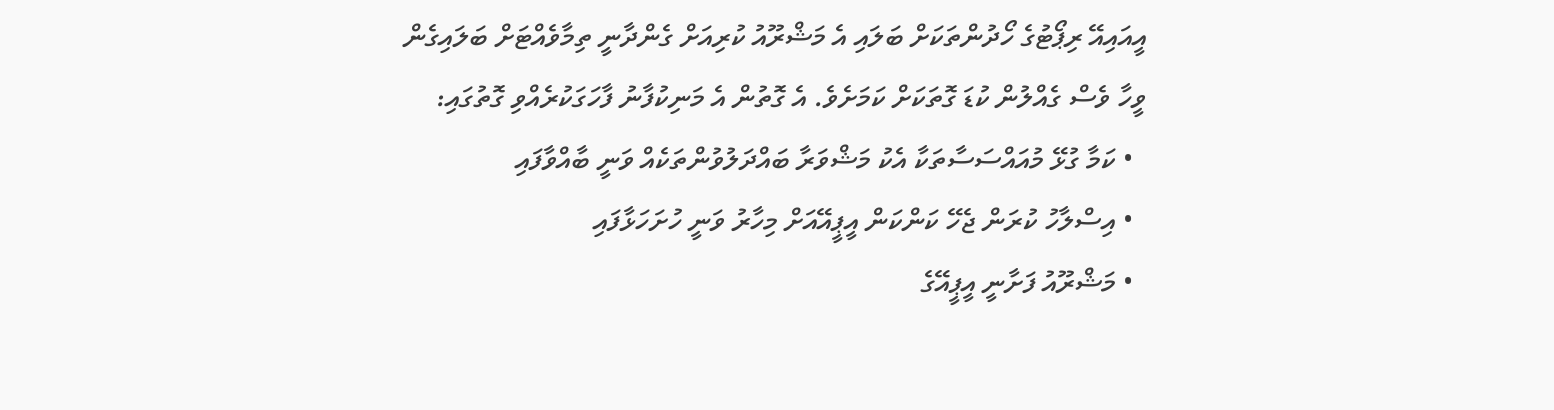އީއައިއޭ ރިޕޯޓުގެ ހޯދުންތަކަށް ބަލައި އެ މަޝްރޫއު ކުރިއަށް ގެންދާނީ ތިމާވެއްޓަށް ބަލައިގެން ވީހާ ވެސް ގެއްލުން ކުޑަ ގޮތަކަށް ކަމަށެވެ. އެ ގޮތުން އެ މަނިކުފާނު ފާހަގަކުރެއްވި ގޮތުގައި:
  • ކަމާ ގުޅޭ މުއައްސަސާތަކާ އެކު މަޝްވަރާ ބައްދަލުވުންތަކެއް ވަނީ ބާއްވާފައި
  • އިސްލާހު ކުރަން ޖެހޭ ކަންކަން އީޕީއޭއަށް މިހާރު ވަނީ ހުށަހަޅާފައި
  • މަޝްރޫއު ފަށާނީ އީޕީއޭގެ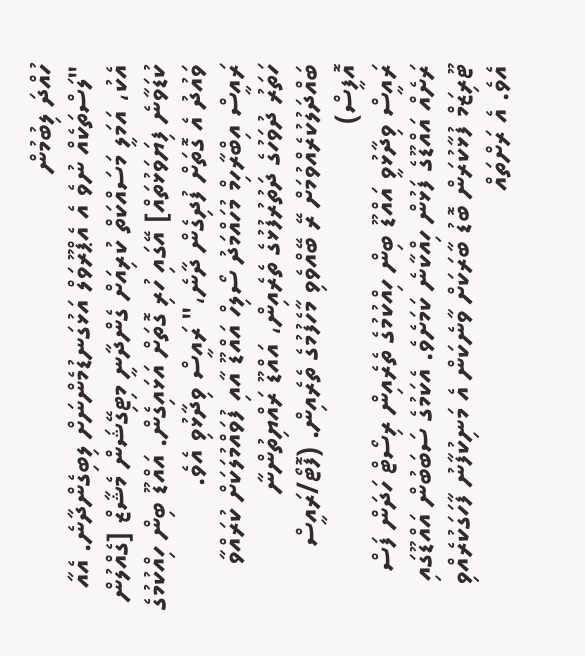ހުއްދަ ލިބުމުން
"ލަސްތަކެއް ނުވެ އެ އެޕްރޫވަލް އަޅުގަނޑުމެންނަށް ލިބިގެންދާނެ. އެއާ އެކު، އަމަލީ މަސައްކަތް ކުރިއަށް ގެންދާނީ މިޓިގޭޝަން މެޝާޒް [ގެއްލުން ކުޑަވާނެ ފިޔަވަޅުތައް] އޭގައި ހުރި ގޮތަށް އަޅައިގެން. އައްޑޫ ބިން ހިއްކުމުގެ ވައުދު އެ ގޮތަށް ފުދިގެން ދާނެ،" ރައީސް ވިދާޅުވި އެވެ.
ރައީސް އިބްރާހިމް މުހައްމަދު ސޯލިހް އައްޑޫ އާއި ފުވައްމުލަކަށް ކުރައްވާ ހަތަރު ދުވަހުގެ ދަތުރުފުޅުގެ ތެރެއިން، އައްޑޫ ރައްޔިތުންނާ ބައްދަލުކުރެއްވުމަށް ރޭ ބޭއްވެވި މާހެފުމުގެ ތެރެއިން. (ފޮޓޯ/ރައީސް އޮފީސް)
ރައީސް ވިދާޅުވީ އައްޑޫ ބިން ހިއްކުމުގެ ތެރެއިން ރިސޯޓް ހަދަން ފަސް ރަށެއް އައްޑޫގެ ފަޅުން ހިއްކާނެ ކަމަށެވެ. އެކަމުގެ ސަބަބުން އައްޑޫގައި ޓޫރިޒަމް ފުޅާކުރަން ބޮޑު ބާރަކަށް ވާނެކަން އެ މަނިކުފާނު ފާހަގަކުރެއްވި އެވެ. އެ ރަށްތައް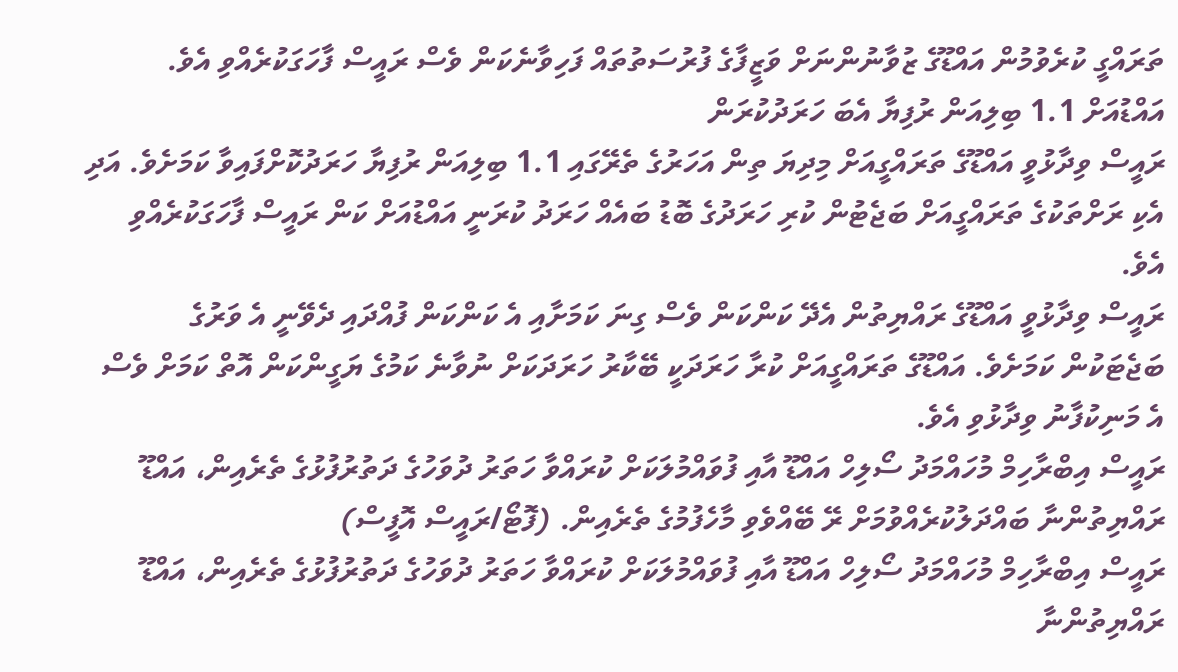ތަރައްގީ ކުރެވުމުން އައްޑޫގެ ޒުވާނުންނަށް ވަޒީފާގެ ފުރުސަތުތައް ފަހިވާނެކަން ވެސް ރައީސް ފާހަގަކުރެއްވި އެވެ.
އައްޑުއަށް 1.1 ބިލިއަން ރުފިޔާ އެބަ ހަރަދުކުރަން
ރައީސް ވިދާޅުވީ އައްޑޫގެ ތަރައްގީއަށް މިދިޔަ ތިން އަހަރުގެ ތެރޭގައި 1.1 ބިލިއަން ރުފިޔާ ހަރަދުކޮށްފައިވާ ކަމަށެވެ. އަދި އެކި ރަށްތަކުގެ ތަރައްގީއަށް ބަޖެޓުން ކުރި ހަރަދުގެ ބޮޑު ބައެއް ހަރަދު ކުރަނީ އައްޑުއަށް ކަން ރައީސް ފާހަގަކުރެއްވި އެވެ.
ރައީސް ވިދާޅުވީ އައްޑޫގެ ރައްޔިތުން އެދޭ ކަންކަން ވެސް ގިނަ ކަމަށާއި އެ ކަންކަން ފުއްދައި ދެވޭނީ އެ ވަރުގެ ބަޖެޓަކުން ކަމަށެވެ. އައްޑޫގެ ތަރައްގީއަށް ކުރާ ހަރަދަކީ ބޭކާރު ހަރަދަކަށް ނުވާނެ ކަމުގެ ޔަގީންކަން އޮތް ކަމަށް ވެސް އެ މަނިކުފާނު ވިދާޅުވި އެވެ.
ރައީސް އިބްރާހިމް މުހައްމަދު ސޯލިހް އައްޑޫ އާއި ފުވައްމުލަކަށް ކުރައްވާ ހަތަރު ދުވަހުގެ ދަތުރުފުޅުގެ ތެރެއިން، އައްޑޫ ރައްޔިތުންނާ ބައްދަލުކުރެއްވުމަށް ރޭ ބޭއްވެވި މާހެފުމުގެ ތެރެއިން. (ފޮޓޯ/ރައީސް އޮފީސް)
ރައީސް އިބްރާހިމް މުހައްމަދު ސޯލިހް އައްޑޫ އާއި ފުވައްމުލަކަށް ކުރައްވާ ހަތަރު ދުވަހުގެ ދަތުރުފުޅުގެ ތެރެއިން، އައްޑޫ ރައްޔިތުންނާ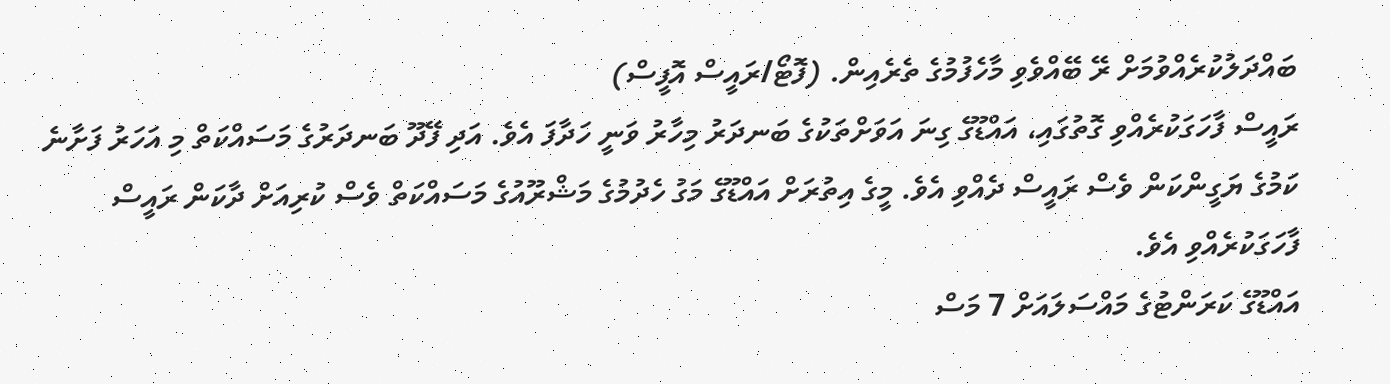ބައްދަލުކުރެއްވުމަށް ރޭ ބޭއްވެވި މާހެފުމުގެ ތެރެއިން. (ފޮޓޯ/ރައީސް އޮފީސް)
ރައީސް ފާހަގަކުރެއްވި ގޮތުގައި، އައްޑޫގެ ގިނަ އަވަށްތަކުގެ ބަނދަރު މިހާރު ވަނީ ހަދާފަ އެވެ. އަދި ފޭދޫ ބަނދަރުގެ މަސައްކަތް މި އަހަރު ފަށާނެ ކަމުގެ ޔަގީންކަން ވެސް ރައީސް ދެއްވި އެވެ. މީގެ އިތުރަށް އައްޑޫގެ މަގު ހެދުމުގެ މަޝްރޫއުގެ މަސައްކަތް ވެސް ކުރިއަށް ދާކަން ރައީސް ފާހަގަކުރެއްވި އެވެ.
އައްޑޫގެ ކަރަންޓުގެ މައްސަލައަށް 7 މަސް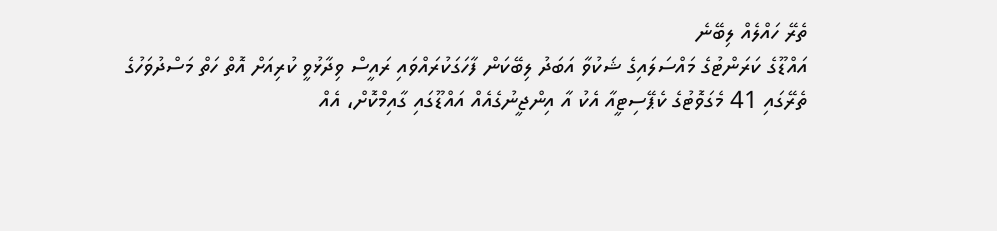ތެރޭ ހައްލެއް ލިބޭނެ
އައްޑޫގެ ކަރަންޓުގެ މައްސަލައިގެ ޝަކުވާ އަބަދު ލިބޭކަން ފާހަގަކުރައްވައި ރައީސް ވިދާޅުވީ ކުރިއަށް އޮތް ހަތް މަސްދުވަހުގެ ތެރޭގައި 41 މެގަވޮޓުގެ ކެޕޭސިޓީއާ އެކު އާ އިންޖީނުގެއެއް އައްޑޫގައި ގާއިމްކޮށް، އެއް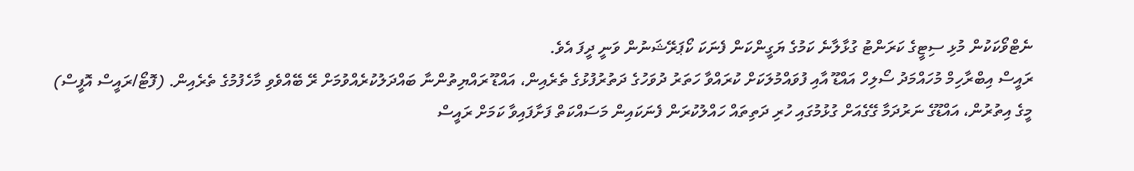ނެޓްވޯކަކުން މުޅި ސިޓީގެ ކަރަންޓު ގުޅާލާނެ ކަމުގެ ޔަގީންކަން ފެނަކަ ކޯޕަރޭޝަނުން ވަނީ ދީފަ އެވެ.
ރައީސް އިބްރާހިމް މުހައްމަދު ސޯލިހް އައްޑޫ އާއި ފުވައްމުލަކަށް ކުރައްވާ ހަތަރު ދުވަހުގެ ދަތުރުފުޅުގެ ތެރެއިން، އައްޑޫ ރައްޔިތުންނާ ބައްދަލުކުރެއްވުމަށް ރޭ ބޭއްވެވި މާހެފުމުގެ ތެރެއިން. (ފޮޓޯ/ރައީސް އޮފީސް)
މީގެ އިތުރުން، އައްޑޫގެ ނަރުދަމާ ގޭގެއަށް ގުޅުމުގައި ހުރި ދަތިތައް ހައްލުކުރަން ފެނަކައިން މަސައްކަތް ފަށާފައިވާ ކަމަށް ރައީސް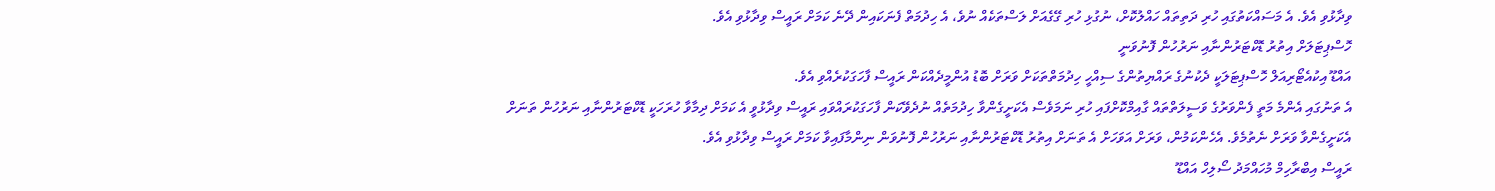ވިދާޅުވި އެވެ. އެ މަސައްކަތުގައި ހުރި ދަތިތައް ހައްލުކޮށް، ނުގުޅި ހުރި ގޭގެއަށް ލަސްތަކެއް ނުވެ، އެ ހިދުމަތް ފެނަކައިން ދޭނެ ކަމަށް ރައީސް ވިދާޅުވި އެވެ.
ހޮސްޕިޓަލަށް އިތުރު ޑޮކްޓަރުންނާއި ނަރުހުން ފޮނުވަނީ
އައްޑޫ އިކުއެޓޯރިއަލް ހޮސްޕިޓަލަކީ ދެކުނުގެ ރައްޔިތުންގެ ސިއްހީ ހިދުމަތްތަކަށް ވަރަށް ބޮޑު އުންމީދެއްކަން ރައީސް ފާހަގަކުރެއްވި އެވެ.
އެ ތަނުގައި އެންމެ މަތީ ފެންވަރުގެ ވަސީލަތްތައް ގާއިމްކޮށްފައި ހުރި ނަމަވެސް އެކަށީގެންވާ ހިދުމަތެއް ނުދެވޭކަން ފާހަގަކުރައްވައި ރައީސް ވިދާޅުވީ އެ ކަމަށް ދިމާވާ ހުރަހަކީ ޑޮކްޓަރުންނާއި ނަރުހުން ތަނަށް އެކަށީގެންވާ ވަރަށް ނެތުމެވެ. އެހެންކަމުން، ވަރަށް އަވަހަށް އެ ތަނަށް އިތުރު ޑޮކްޓަރުންނާއި ނަރުހުން ފޮނުވަން ނިންމާފައިވާ ކަމަށް ރައީސް ވިދާޅުވި އެވެ.
ރައީސް އިބްރާހިމް މުހައްމަދު ސޯލިހް އައްޑޫ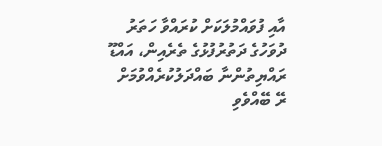އާއި ފުވައްމުލަކަށް ކުރައްވާ ހަތަރު ދުވަހުގެ ދަތުރުފުޅުގެ ތެރެއިން، އައްޑޫ ރައްޔިތުންނާ ބައްދަލުކުރެއްވުމަށް ރޭ ބޭއްވެވި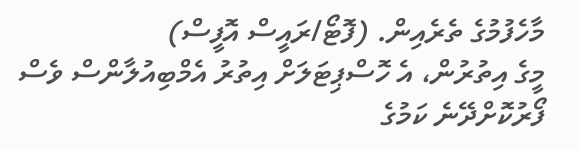މާހެފުމުގެ ތެރެއިން. (ފޮޓޯ/ރައީސް އޮފީސް)
މީގެ އިތުރުން، އެ ހޮސްޕިޓަލަށް އިތުރު އެމްބިއުލާންސް ވެސް ފޯރުކޮށްދޭނެ ކަމުގެ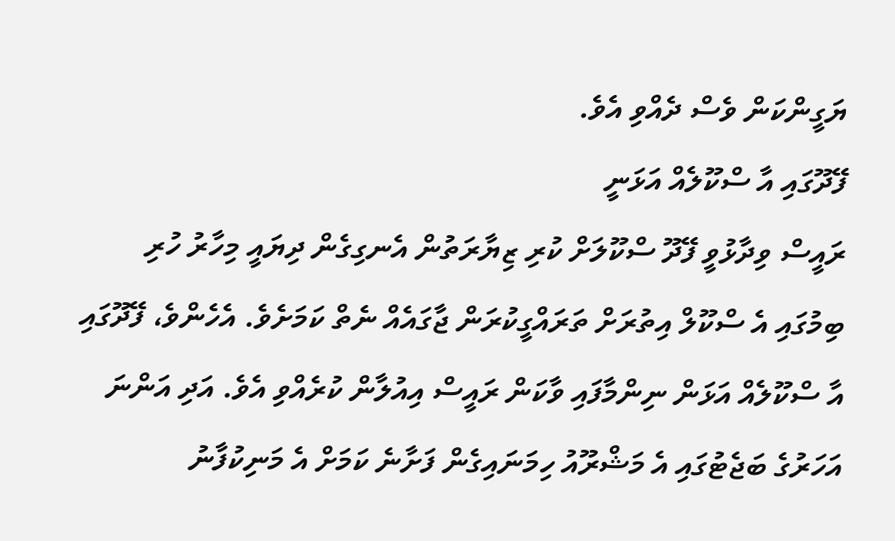ޔަގީންކަން ވެސް ދެއްވި އެވެ.
ފޭދޫގައި އާ ސްކޫލެއް އަޅަނީ
ރައީސް ވިދާޅުވީ ފޭދޫ ސްކޫލަށް ކުރި ޒިޔާރަތުން އެނގިގެން ދިޔައީ މިހާރު ހުރި ބިމުގައި އެ ސްކޫލް އިތުރަށް ތަރައްގީކުރަން ޖާގައެއް ނެތް ކަމަށެވެ. އެހެންވެ، ފޭދޫގައި އާ ސްކޫލެއް އަޅަން ނިންމާފައި ވާކަން ރައީސް އިއުލާން ކުރެއްވި އެވެ. އަދި އަންނަ އަހަރުގެ ބަޖެޓުގައި އެ މަޝްރޫއު ހިމަނައިގެން ފަށާނެ ކަމަށް އެ މަނިކުފާނު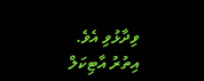ވިދާޅުވި އެވެ.
އިތުރު އާޓިކަލް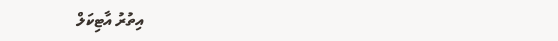އިތުރު އާޓިކަލް